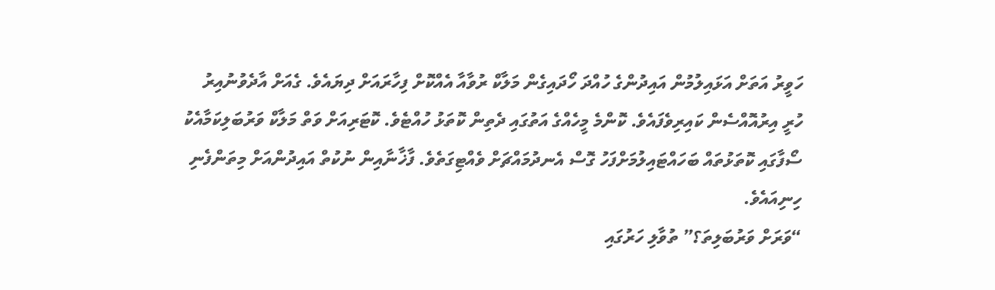ހަވީރު އަތަށް އަޅައިލުމުން އައިދުންގެ ހުއްދަ ހޯދައިގެން މަލާކް ރުވާއާ އެއްކޮށް ފިހާރައަށް ދިޔައެވެ. ގެއަށް އާދެވުނުއިރު ހުރީ އިރުއޮއްސެން ކައިރިވެފައެވެ. ކޮންމެ މީހެއްގެ އަތުގައި ދެތިން ކޮތަޅު ހުއްޓެވެ. ކޮޓަރިއަށް ވަތް މަލާކް ވަރުބަލިކަމާއެކު ސޯފާގައި ކޮތަޅުތައް ބަހައްޓައިލުމަށްފަހު ގޮސް އެނދުމައްޗަށް ވެއްޓިގަތެވެ. ފާޚާނާއިން ނުކުތް އައިދުންއަށް މިތަންފެނި ހިނިއައެވެ.
“ވަރަށް ވަރުބަލިތަ؟” ތުވާލި ހަރުގައި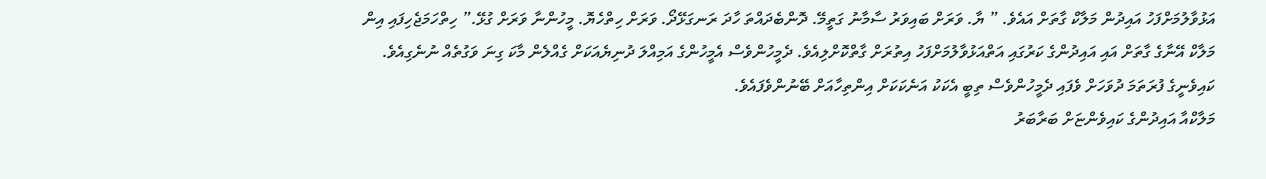އަޅުވާލުމަށްފަހު އައިދުން މަލާކް ގާތަށް އައެވެ. ” ޔާ. ވަރަށް ބައިވަރު ސާމާނު ގަތީމޭ. ދޮންބެދައްތަ ހާދަ ރަނގަޅޭދޯ. ވަރަށް ހިތްހެޔޮ. މީހުންނާ ވަރަށް ގުޅޭ.” ހިތްހަމަޖެހިފައި އިން މަލާކް އޭނާގެ ގާތަށް އައި އައިދުންގެ ކަރުގައި އަތްއަޅުވާލުމަށްފަހު އިތުރަށް ގާތްކޮށްލިއެވެ. ދެމީހުންވެސް އެމީހުންގެ އަމިއްލަ ދުނިޔެއަކަށް ގެއްލެން މާކަ ގިނަ ވަގުތެއް ނުނެގިއެވެ. ކައިވެނީގެ ފުރަތަމަ ދުވަހަށް ވެފައި ދެމީހުންވެސް ތިބީ އެކަކު އަނެކަކަށް އިންތިހާއަށް ބޭނުންވެފައެވެ.
މަލާކްއާ އައިދުންގެ ކައިވެންޏަށް ބަރާބަރު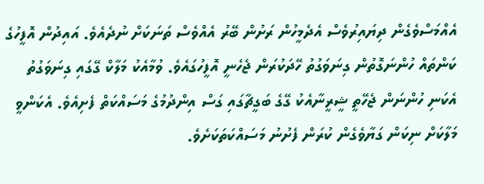އެއްމަސްވެގެން ދިޔައިރުވެސް އެދެމީހުން ރަށުން ބޭރު އެއްވެސް ތަނަކަށް ނުދެއެވެ. އައިދުން އޮފީހުގެ ކަންތައް ހުންނަގޮތުން ގިނަވަގުތު ހޭދަކުރަން ޖެހެނީ އޮފީހުގައެވެ. ވުމާއެކު މަލާކް ގޭގައި ގިނަވަގުތު އެކަނި ހުންނަން ޖެހޭތީ ޝީރީނާއެކު ގޭގެ ބަގީޗާގައި ގަސް އިންދުމުގެ މަސައްކަތް ފެށިއެވެ. އެކަންވީ މަލާކަށް ނިކަން ގަޔާވެގެން ކުރަން ފެށުނު މަސައްކަތަކަށެވެ.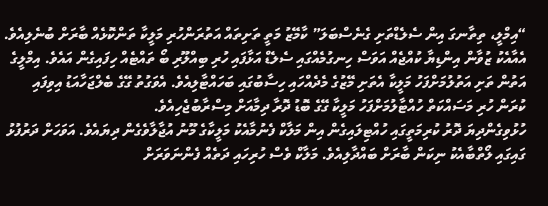“އިމްލީ، ތިތާނގަ އިން ސެލެޑްތަށި ގެނެސްބަލަ” ކާމޭޒު މަތީ ތަށިތައް އަތުރަންހުރި މަލީކާ ތަންކޮޅެއް ބާރަށް ބުނެލިއެވެ. އެއާއެކު ޒުވާން އިންޑިޔާ ކުއްޖެއް އަވަސް ހިނގުމެއްގައި ސެލެޑް އަޅާފައި ހުރި ބިއްލޫރި ބޯ ތައްޓެއް ހިފައިގެން އައެވެ. އިމްލީގެ އަތުން ތަށި އަތުލުމަށްފަހު މަލީކާ އެތަށި މޭޒުގެ މެދެއްހައި ހިސާބުގައި ބަހައްޓާލިއެވެ. އެވަގުތު ގޭގެ ބެލްޖަހާއަޑު އިވިފައި ކުރަން ހުރި މަސައްކަތް ހުއްޓާލުމަށްފަހު މަލީކާ ގޭގެ ބޮޑު ދޮރާ ދިމާއަށް މިސްރާބުޖެހިއެވެ.
ހުޅުވިގެންދިޔަ ދޮރު ކުރިމަތީގައި ހުއްޓިލައިގެން އިން މަލާކް ފެނުމާއެކު މަލީކާގެ މޫނު އުޖާލާވެގެން ދިޔައެވެ. އަވަހަށް ދަރުފުޅު ގައިގައި ލޯތްބާއެކު ނިކަން ބާރަށް ބައްދާލިއެވެ. މަލާކް ވެސް ހުރިހައި ދަތެއް ފެންނަވަރަށް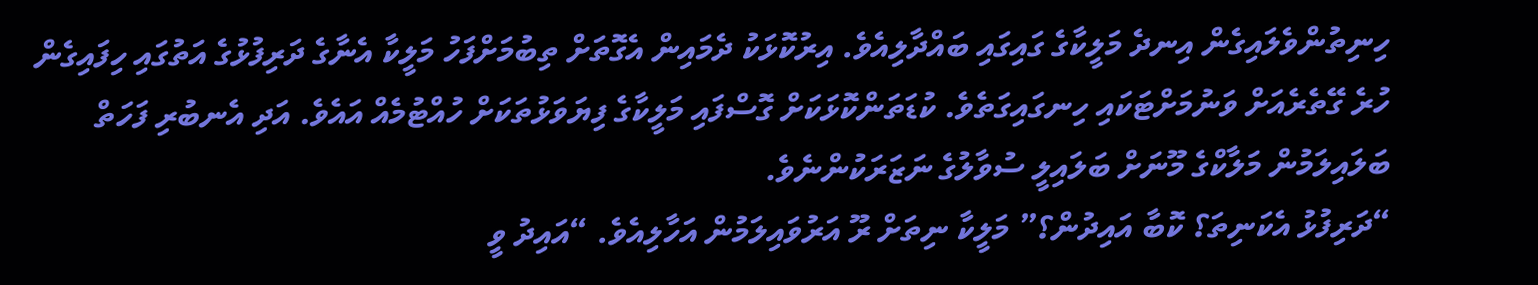ހިނިތުންވެލައިގެން އިނދެ މަލީކާގެ ގައިގައި ބައްދާލިއެވެ. އިރުކޮޅަކު ދެމައިން އެގޮތަށް ތިބުމަށްފަހު މަލީކާ އެނާގެ ދަރިފުޅުގެ އަތުގައި ހިފައިގެން ހުރެ ގޭތެރެއަށް ވަނުމަށްޓަކައި ހިނގައިގަތެވެ. ކުޑަތަންކޮޅަކަށް ގޮސްފައި މަލީކާގެ ފިޔަވަޅުތަކަށް ހުއްޓުމެއް އައެވެ. އަދި އެނބުރި ފަހަތް ބަލައިލަމުން މަލާކްގެ މޫނަށް ބަލައިލީ ސުވާލުގެ ނަޒަރަކުންނެވެ.
“ދަރިފުޅު އެކަނިތަ؟ ކޮބާ އައިދުން؟” މަލީކާ ނިތަށް ރޫ އަރުވައިލަމުން އަހާލިއެވެ. “އައިދު ވީ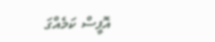އޮފީސް ކަމެއްގަ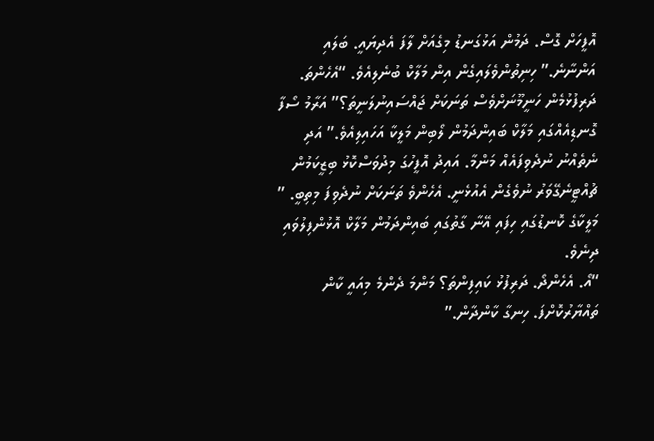އޮފީހަށް ގޮސް. ދަމުން އަޅުގަނޑު މިގެއަށް ލާފަ އެދިޔައީ. ބަލައި އަންނާނެ.” ހިނިތުންވެލައިގެން އިން މަލާކް ބުނެލިއެވެ. “އެހެންތަ. ދަރިފުޅުމެން ހަނީމޫނަށްވެސް ތަނަކަށް ޖައްސައިނުލަނީތަ؟” އަރާމު ސޯފާ ގޮނޑިއެއްގައި މަލާކް ބައިންދަމުން ލޯބިން މަލީކާ އަހައިލިއެވެ.” އަދި ނެތެއްނު ނުދެވިފައެއް މަންމާ. އައިދު އޮފީހުގަ މިދުވަސްކޮޅު ބިޒީކަމުން ޗުއްޓީނެގޭވަރު ނުވެގެން އެއުޅެނީ. އެހެންވެ ތަނަކަށް ނުދެވިފަ މިތިބީ. ” މަލީކާގެ ކޮނޑުގައި ހިފައި އޭނާ ގާތުގައި ބައިންދަމުން މަލާކް އޮޅުންފިލުވައި ދިނެވެ.
“އޯ. އެހެންދޯ. ދަރިފުޅު ކައިފިންތަ؟ މަންމަ ދެންމެ މިއައީ ކާން ތައްޔާރުކޮށްފަ. ހިނގާ ކާންދާން.”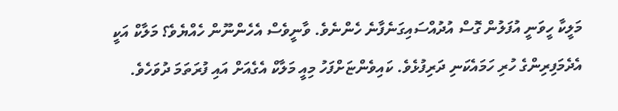މަލީކާ ހީވަނީ އުފަލުން ގޮސް އުދުއްސައިގަނެފާނެ ހެންނެވެ. ވާނީވެސް އެހެންނޫން ހެއްޔެވެ؟ މަލާކް އަކީ އެދެމަފިރިންގެ ހުރި ހަމައެކަނި ދަރިފުޅެވެ. ކައިވެންޏަށްފަހު މިއީ މަލާކް އެގެއަށް އައި ފުރަތަމަ ދުވަހެވެ.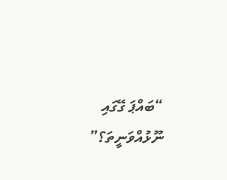“ބައްޕަ ގޭގައި ނޫޅުއްވަނީތަ؟”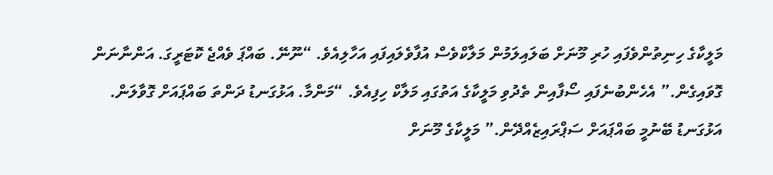މަލީކާގެ ހިނިތުންވެފައި ހުރި މޫނަށް ބަލައިލަމުން މަލާކްވެސް އުފާވެލައިފައި އަހާލިއެވެ. “ނޫނޭ. ބައްޕަ ވެއްޖެ ކޮޓަރީގަ. އަންނާނަން ގޮވައިގެން.” އެހެންބުނެފައި ސޯފާއިން ތެދުވި މަލީކާގެ އަތުގައި މަލާކް ހިފިއެވެ. “މަންމާ. އަޅުގަނޑު ދަންތަ ބައްޕައަށް ގޮވާލަން. އަޅުގަނޑު ބޭނުމީ ބައްޕައަށް ސަޕްރައިޒެއްދޭން.” މަލީކާގެ މޫނަށް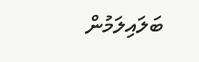ބަލައިލަމުން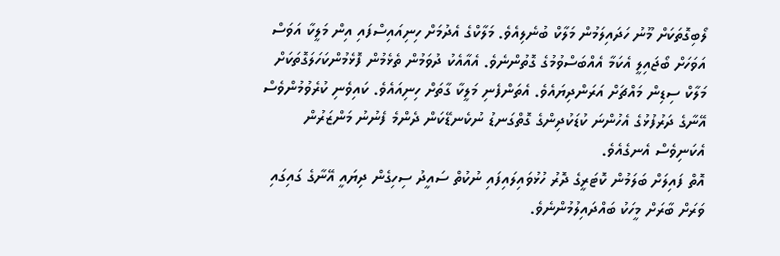ލޯބިގޮތަކަށް މޫނު ހަދައިލަމުން މަލާކް ބުނެލިއެވެ. މަލާކްގެ އެދުމަށް ހިނިއައިސްފައި އިން މަލީކާ އަވަސް އަވަހަށް ބޯޖައިލީ އެކަމާ އެއްބަސްވުމުގެ ގޮތުންނެވެ. އެއާއެކު ދުވަމުން ތެޅެމުން ފޮޅެމުންކަހަލަގޮތަކަށް މަލާކް ސިޑިން މައްޗަށް އަރަންދިޔައެވެ. އެތަންފެނި މަލީކާ ގާތަށް ހިނިއައެވެ. ކައިވެނި ކުރެވުމުންވެސް އޭނާގެ ދަރުފުޅުގެ އެހުންނަ ކުޑަކުދިންގެ ގޮތްގަނޑު ނުކެނޑޭކަން ދެންމެ ފެނުނު މަންޒަރުން އެކަނިވެސް އެނގެއެވެ.
އޮތް ފައިލަށް ބަލަމުން ކޮޓަރީގެ ދޮރު ހުޅުވައިލައިފައި ނުކުތް ސައީދު ސިހިގެން ދިޔައީ އޭނާގެ ގައިގައި ވަރަށް ބާރަށް މީހަކު ބައްދައިލުމުންނެވެ.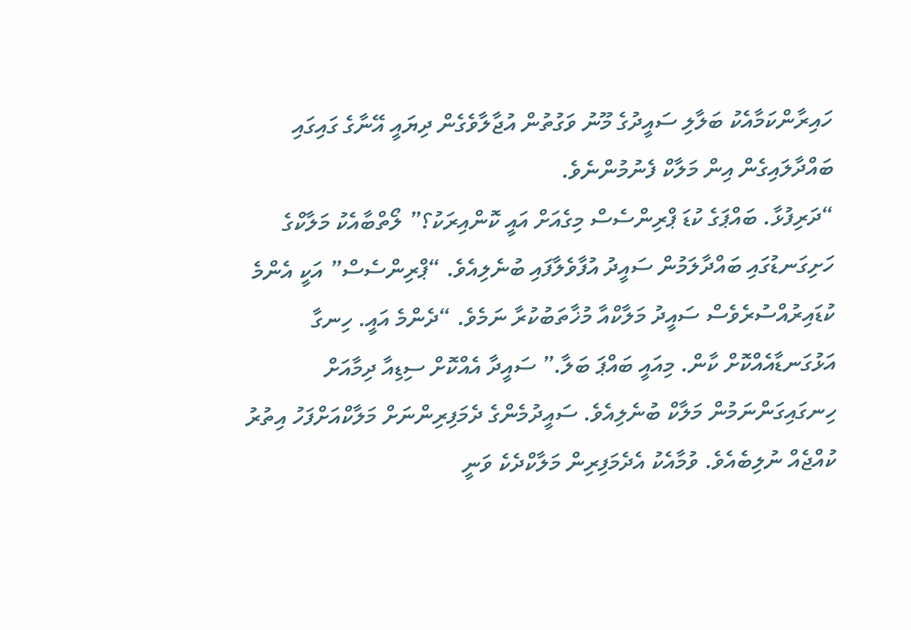ހައިރާންކަމާއެކު ބަލާލި ސައީދުގެ މޫނު ވަގުތުން އުޖާލާވެގެން ދިޔައީ އޭނާގެ ގައިގައި ބައްދާލައިގެން އިން މަލާކް ފެނުމުންނެވެ.
“ދަރިފުޅާ. ބައްޕަގެ ކުޑަ ޕްރިންސެސް މިގެއަށް އައީ ކޮންއިރަކު؟” ލޯތްބާއެކު މަލާކްގެ ހަށިގަނޑުގައި ބައްދާލަމުން ސައީދު އުފާވެލާފައި ބުނެލިއެވެ. “ޕްރިންސެސް” އަކީ އެންމެ ކުޑައިރުއްސުރެވެސް ސައީދު މަލާކްއާ މުޚާތަބުކުރާ ނަމެވެ. “ދެންމެ އައީ. ހިނގާ އަޅުގަނޑާއެއްކޮށް ކާން. މިއައީ ބައްޕަ ބަލާ.” ސައީދާ އެއްކޮށް ސިޑިއާ ދިމާއަށް ހިނގައިގަންނަމުން މަލާކް ބުނެލިއެވެ. ސައީދުމެންގެ ދެމަފިރިންނަށް މަލާކްއަށްފަހު އިތުރު ކުއްޖެއް ނުލިބެއެވެ. ވުމާއެކު އެދެމަފިރިން މަލާކްދެކެ ވަނީ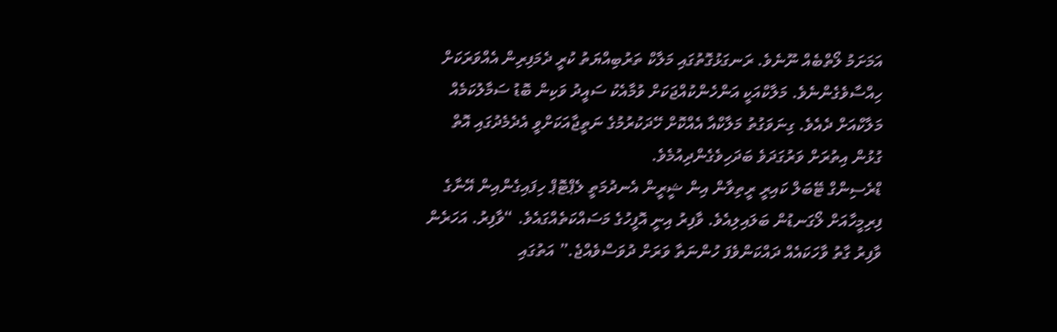އަމަށަމު ލޯތްބެއް ނޫނެވެ. ރަނގަޅުގޮތުގައި މަލާކް ތަރުބިއްޔަތު ކުރީ ދެމަފިރިން އެއްވަރަކަށް ހިއްސާވެގެންނެވެ. މަލާކްއަކީ އަންހެންކުއްޖަކަށް ވުމާއެކު ސައީދު ވަކިން ބޮޑު ސަމާލުކަމެއް މަލާކްއަށް ދެއެވެ. ގިނަވަގުތު މަލާކްއާ އެއްކޮށް ހޭދަކުރުމުގެ ނަތީޖާއަކަށްވީ އެދެމެދުގައި އޮތް ގުޅުން އިތުރަށް ވަރުގަދަވެ ބަދަހިވެގެންދިއުމެވެ.
ޑްރެސިންގް ޓޭބަލް ކައިރީ ރީތިވާން އިން ޝީރީން އެނދުމަތީ ލެޕްޓޮޕް ހިފައިގެންއިން އޭނާގެ ފިރިމީހާއަށް ލޯގަނޑުން ބަލައިލިއެވެ. ވާފިރު އިނީ އޮފީހުގެ މަސައްކަތެއްގައެވެ. “ވާފިރު. އަހަރެން ވާފިރު ގާތު ވާހަކައެއް ދައްކަންވެފަ ހުންނަތާ ވަރަށް ދުވަސްވެއްޖެ.” އަތުގައި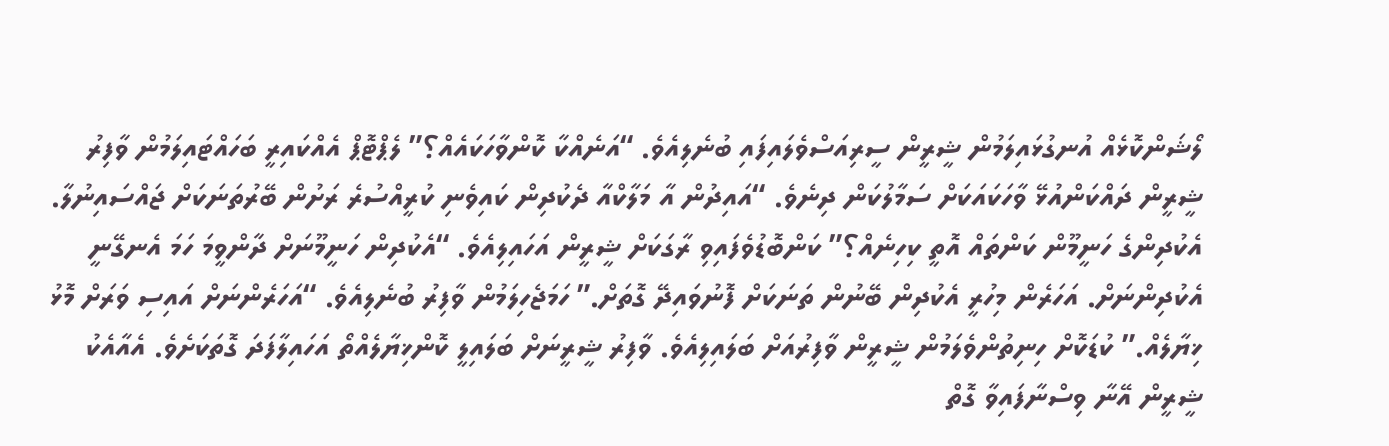ލޯޝަންކޮޅެއް އުނގުޅައިލަމުން ޝީރީން ސީރިއަސްވެލައިފައި ބުނެލިއެވެ. “އަނެއްކާ ކޮންވާހަކައެއް؟” ލެޕްޓޮޕް އެއްކައިރީ ބަހައްޓައިލަމުން ވާފިރު ޝީރީން ދައްކަންއުޅޭ ވާހަކައަކަށް ސަމާލުކަން ދިނެވެ. “އައިދުން އާ މަލާކްއާ ދެކުދިން ކައިވެނި ކުރީއްސުރެ ރަށުން ބޭރުތަނަކަށް ޖައްސައިނުލާ. އެކުދިންގެ ހަނީމޫން ކަންތައް އޮތީ ކިހިނެއް؟” ކަންބޮޑުވެފައިވި ރާގަކަށް ޝީރީން އަހައިލިއެވެ. “އެކުދިން ހަނީމޫނަށް ދާންވީމަ ހަމަ އެނގޭނީ އެކުދިންނަށް. އަހަރެން މިހުރީ އެކުދިން ބޭނުން ތަނަކަށް ފޮނުވައިދޭ ގޮތަށް.” ހަމަޖެހިލަމުން ވާފިރު ބުނެލިއެވެ. “އަހަރެންނަށް އައިސި ވަރަށް މޮޅު ޚިޔާލެއް.” ކުޑަކޮށް ހިނިތުންވެލަމުން ޝީރީން ވާފިރުއަށް ބަލައިލިއެވެ. ވާފިރު ޝީރީނަށް ބަލައިލީ ކޮންޚިޔާލެއްތޯ އަހައިލާފަދަ ގޮތަކަށެވެ. އެއާއެކު ޝީރީން އޭނާ ވިސްނާފައިވާ ގޮތް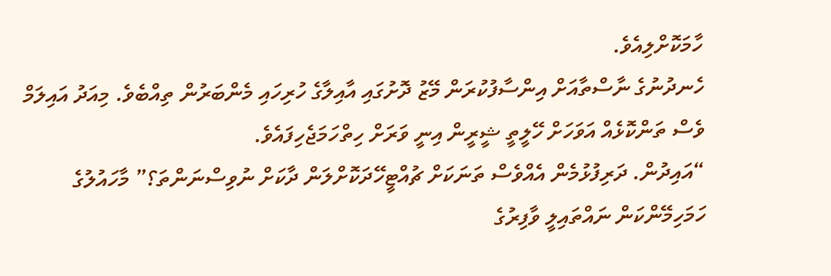ހާމަކޮށްލިއެވެ.
ހެނދުނުގެ ނާސްތާއަށް އިންސާފުކުރަން މޭޒު ދޮށުގައި އާއިލާގެ ހުރިހައި މެންބަރުން ތިއްބެވެ. މިއަދު އައިލަމް ވެސް ތަންކޮޅެއް އަވަހަށް ހޭލީތީ ޝީރީން އިނީ ވަރަށް ހިތްހަމަޖެހިފައެވެ.
“އައިދުން. ދަރިފުޅުމެން އެއްވެސް ތަނަކަށް ޗުއްޓީހޭދަކޮށްލަން ދާކަށް ނުވިސްނަންތަ؟” މާހައުލުގެ ހަމަހިމޭންކަން ނައްތައިލީ ވާފިރުގެ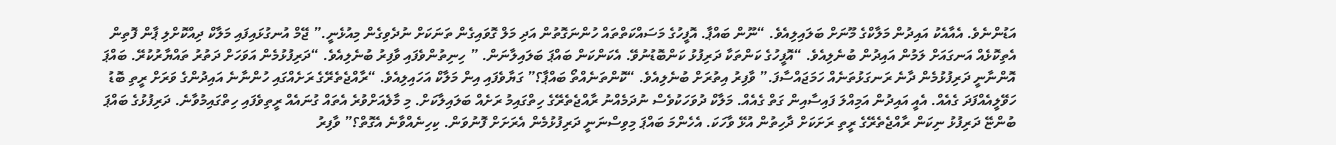އަޑުންނެވެ. އެއާއެކު އައިދުން މަލާކްގެ މޫނަށް ބަލައިލިއެވެ. “ނޫން ބައްޕާ. އޮފީހުގެ މަސައްކަތްތައް ހުންނަގޮތުން އަދި މަލް ގޮވައިގެން ތަނަކަށް ނުދެވިގެން މިއުޅެނީ.” ޖޭމް އުނގުޅައިފައި މަލާކް ދިއްކޮށްލި ޕާން ފޮތިން އެތިކޮޅެއް އަނގައަށް ލަމުން އައިދުން ބުނެލިއެވެ. “އޮފީހުގެ ކަންތަކާ ދަރިފުޅު ކަންބޮޑުނުވޭ. އެކަންކަން ބައްޕަ ބަލައިލާނަން. ” ހިނިތުންވެފައި ވާފިރު ބުނެލިއެވެ. “ދަރިފުޅުމެން އަވަހަށް ދަތުރު ތައްޔާރުކުރޭ. ބައްޕަ އޮންނާނީ ދަރިފުޅުމެން ދާނެ ރަނގަޅުތަނެއް ހަމަޖައްސާފަ.” ވާފިރު އިތުރަށް ބުނެލިއެވެ. “ކޮންތަނެއްތޯ ބައްޕާ؟” ގަޔާވެފައި އިން މަލާކް އަހައިލިއެވެ. “ރާއްޖެތެރޭގެ ރަށެއްގައި ހުންނާނެ އައިދުންގެ ވަރަށް ރީތި ބޮޑު ހަވޭލީއެއްފަދަ ގެއެއް. އެއީ އައިދުން އަމިއްލަ ފައިސާއިން ގަތް ގެއެއް. މަލާކް ދުވަހަކުވެސް ނުދަމެއްނު ރާއްޖެތެރޭގެ ހިތްގައިމު ރަށެއް ބަލައިލާކަށް. މި މާލެއަށްވުރެ އެތައް ގުނައެއް ރީތިވެފައި ހިތްގައިމުވާނެ. ދަރިފުޅުގެ ބައްޕަ ބުންޏޭ ދަރިފުޅު ނިކަން ރާއްޖެތެރޭގެ ރީތި ރަށަކަށް ދާހިތުން އުޅޭ ވާހަކަ. އެހެންމަ ބައްޕަ މިވިސްނަނީ ދަރިފުޅުމެން އެރަށަށް ފޮނުވަން. ކިހިނެއްވާނެ އެގޮތް؟” ވާފިރު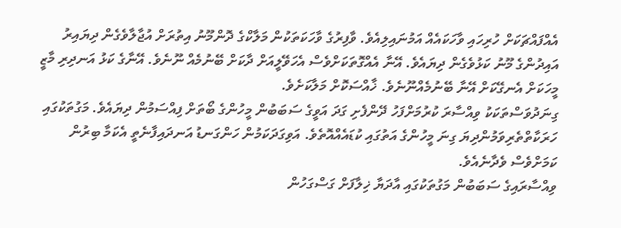އެއްފައްޗަކަށް ހުރިހައި ވާހަކައެއް އަމުނައިލިއެވެ. ވާފިރުގެ ވާހަކަތަކުން މަލާކްގެ ދޮންމޫނު އިތުރަށް އުޖާލާވެގެން ދިޔައިރު އައިދުންގެ މޫނު ކަޅުވެގެން ދިޔައެވެ. އޭނާ އެއްގޮތަކަށްވެސް އެހަވޭލީއަށް ދާކަށް ބޭނުމެއް ނޫނެވެ. އޭނާގެ ކަޅު އަނދިރި މާޒީ މީހަކަށް އެނގޭކަށް އޭނާ ބޭނުމެއްނޫނެވެ. ޚާއްސަކޮށް މަލާކަށެވެ.
ގިނަދުވަސްތަކަކު ވިއްސާރަ ކުރުމަށްފަހު ދޭންފެށި ގަދަ އަވީގެ ސަބަބުން މީހުންގެ ބޯތަށް ފިއްސަމުން ދިޔައެވެ. މަގުތަކުގައި ހަރަކާތްތެރިވަމުންދިޔަ ގިނަ މީހުންގެ އަތުގައި ކުޑައެއްއޮތެވެ. އަވިގަދަކަމުން ހަންގަނޑު އަނދައިފާނެތީ އެކަމާ ބިރުން ކަމަށްވެސް ވެދާނެއެވެ.
ވިއްސާރައިގެ ސަބަބުން މަގުތަކުގައި އާދަޔާ ޚިލާފަށް ގަސްގަހުން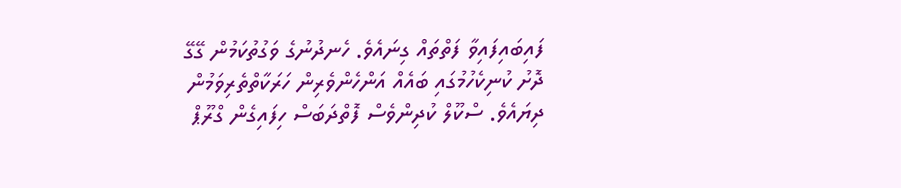ފައިބައިފައިވާ ފަތްތައް ގިނައެވެ. ހެނދުނުގެ ވަގުތުކަމުން ގޭގޭ ދޮށު ކުނިކެހުމުގައި ބައެއް އަންހެންވެރިން ހަރަކާތްތެރިވަމުން ދިޔައެވެ. ސްކޫލް ކުދިންވެސް ފޮތްދަބަސް ހިފައިގެން ގްރޫޕް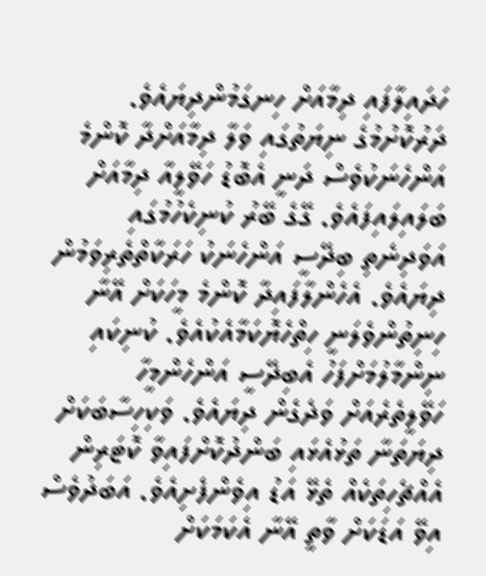ހަދައިލާފައި ދިމާއަށް ހިނގަމުންދިޔައެވެ.
ދަރުކޮށުމުގެ ނިޔަތުގައި ވަލާ ދިމާއަށްދާ ކޮންމެ އަންހެނަކުވެސް ދަނީ އެބޮޑު ހަވޭލީއާ ދިމާއަށް ބަލައިލައިފައެވެ. ގޭގެ ބޭރު ކުނިކެހުމުގައި އަވަދިނެތި ބިދޭސީ އަންހެނަކު ހަރަކާތްތެރިވަމުން ދިޔައެވެ. އެހެންލާފައިދާ ކޮންމެ މީހަކަށް އޭނާ ހިނިތުންވެލަނީ ހިތްހެޔޮކަމާއެކުއެވެ. ކުނިކައި ނިންމާލުމަށްފަހު އެބިދޭސީ އަންހެންމީހާ ހަވޭލީތެރެއަށް ވަދެގެން ދިޔައެވެ. ވަކިހިސާބަކަށް ދިޔަތަނާ ތަޅުއެޅައި ބަންދުކޮށްފައިވާ ކޮޓަރިން އެއްޗެހިތަކެއް ތެޅޭ އަޑު އިވެންފެށިއެވެ. އަބަދުވެސް އިވޭ އަޑަކަށް ވާތީ އޭނާ އެކަމަކަށް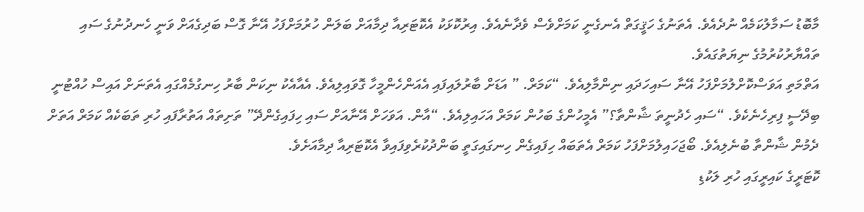މާބޮޑު ސަމާލުކަމެއް ނުދެއެވެ. އެތަނުގެ ހަޤީގަތް އެނގެނީ ކަމަށްވެސް ވެދާނެއެވެ. އިރުކޮޅަކު އެކޮޓަރިއާ ދިމާއަށް ބަލަން ހުރުމަށްފަހު އޭނާ ގޮސް ބަދިގެއަށް ވަނީ ހެނދުނުގެ ސައި ތައްޔާރުކުރުމުގެ ނިޔަތުގައެވެ.
އަތްމަތި އަވަސްކޮށްލުމަށްފަހު އޭނާ ސައިހަދައި ނިންމާލިއެވެ. “ކަމަރް. ” އަޑަށް ބާރުލައިފައި އެއަންހެންމީހާ ގޮވައިލިއެވެ. އެއާއެކު ނިކަން ބާރު ހިނގުމެއްގައި އެތަނަށް އައިސް ހުއްޓުނީ ބިދޭސީ ފިރިހެނެކެވެ. “ސައި ހެދުނީތަ ޝާންތާ؟” އެމީހުންގެ ބަހުން ކަމަރް އަހައިލިއެވެ. “އާން. އަވަހަށް އޭނާއަށް ސައި ހިފައިގެންދޭ” ތަށިތައް އަތުރާފައި ހުރި ތަބަކެއް ކަމަރް އަތަށް ދެމުން ޝާންތާ ބުނެލިއެވެ. ބޯޖަހައިލުމަށްފަހު ކަމަރް އެތަބައް ހިފައިގެން ހިނގައިގަތީ ބަންދުކުރެވިފައިވާ އެކޮޓަރިއާ ދިމާއަށެވެ.
ކޮޓަރީގެ ކައިރީގައި ހުރި ލަކުޑި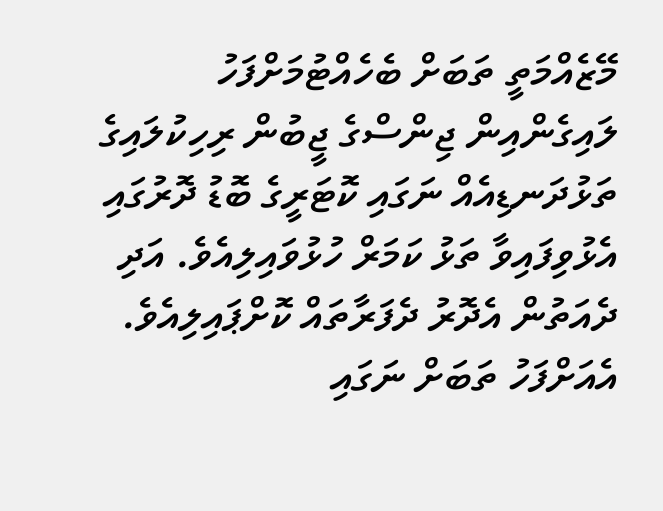މޭޒެއްމަތީ ތަބަށް ބެހެއްޓުމަށްފަހު ލައިގެންއިން ޖިންސްގެ ޖީބުން ރިހިކުލައިގެ ތަޅުދަނޑިއެއް ނަގައި ކޮޓަރީގެ ބޮޑު ދޮރުގައި އެޅުވިފައިވާ ތަޅު ކަމަރް ހުޅުވައިލިއެވެ. އަދި ދެއަތުން އެދޮރު ދެފަރާތައް ކޮށްޕައިލިއެވެ. އެއަށްފަހު ތަބަށް ނަގައި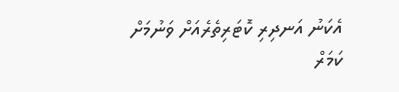އެކަނު އަނދިރި ކޮޓަރިތެރެއަށް ވަނުމަށް ކަމަރް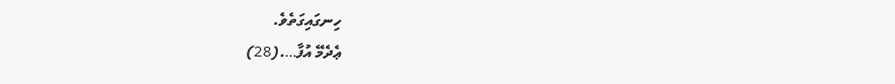ހިނގައިގަތެވެ.
ޢެދެމޭ އުފާ….(28)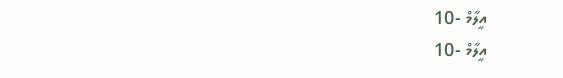އީލާމް -10
އީލާމް -10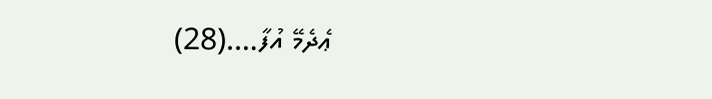ޢެދެމޭ އުފާ….(28)